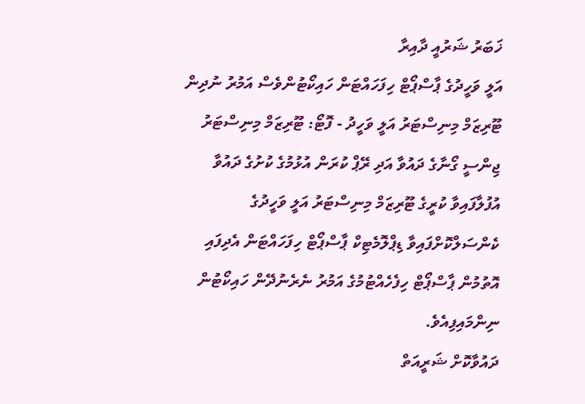ޚަބަރު ޝަރުއީ ދާއިރާ
އަލީ ވަހީދުގެ ޕާސްޕޯޓް ހިފަހައްޓަން ހައިކޯޓުންވެސް އަމުރު ނުދިން
ޓޫރިޒަމް މިނިސްޓަރު އަލީ ވަހީދު - ފޮޓޯ: ޓޫރިޒަމް މިނިސްޓަރު
ޖިންސީ ގޯނާގެ ދައުވާ އަދި ރޭޕް ކުރަން އުޅުމުގެ ކުށުގެ ދައުވާ އުފުލާފައިވާ ކުރީގެ ޓޫރިޒަމް މިނިސްޓަރު އަލީ ވަހީދުގެ ކެންސަލްކޮށްފައިވާ ޑިޕްލޮމެޓިކް ޕާސްޕޯޓް ހިފަހައްޓަން އެދިފައި އޮތުމުން ޕާސްޕޯޓް ހިފެހެއްޓުމުގެ އަމުރު ނެރެނުދޭން ހައިކޯޓުން ނިންމައިފިއެވެ.
ދައުވާކޮށް ޝަރީއަތް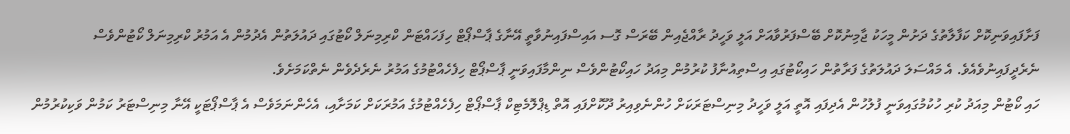ފަށާފައިވަނިކޮށް ކަފާލާތުގެ ދަށުން މީހަކު ޖާމިނުކޮށް ބޭސްފަރުވާއަށް އަލީ ވަހީދު ރާއްޖެއިން ބޭރަސް ގޮސ އައިސްފައިނުވާތީ އޭނާގެ ޕާސްޕޯޓް ހިފަހައްޓަން ކްރިމިނަލް ކޯޓުގައި ދައުލަތުން އެދުމުން އެ އަމުރު ކްރިމިނަލް ކޯޓުންވެސް ނެރެދީފައިނުވެއެވެ. އެ މައްސަލަ ދައުލަތުގެ ފަރާތުން ހައިކޯޓުގައި އިސްތިއުނާފު ކުރުމުން މިއަދު ހައިކޯޓުންވެސް ނިންމާފައިވަނީ ޕާސްޕޯޓް ހިފެހެއްޓުމުގެ އަމުރު ނެރެދެވެން ނެތްކަމަށެވެ.
ހައި ކޯޓުން މިއަދު ކުރި ހުކުމުގައިވަނީ ފުލުހުން އެދިފައި އޮތީ އަލީ ވަހީދު މިނިސްޓަރަކަށް ހުންނެވިއިރު ދޫކޮށްފައި އޮތް ޑިޕްލޮމެޓިކް ޕާސްޕޯޓް ހިފެހެއްޓުމުގެ އަމުރަކަށް ކަމަށާއި، އެހެންނަމަވެސް އެ ޕާސްޕޯޓަކީ އޭނާ މިނިސްޓަރު ކަމުން ވަކިކުރުމުން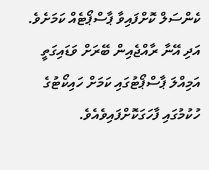ކެންސަލް ކޮށްފައިވާ ޕާސްޕޯޓެއް ކަމަށެވެ. އަދި އޭނާ ރާއްޖެއިން ބޭރަށް ވަޑައިގަތީ އަމިއްލަ ޕާސްޕޯޓުގައި ކަމަށް ހައިކޯޓުގެ ހުކުމުގައި ފާހަގަކޮށްފައިވެއެވެ.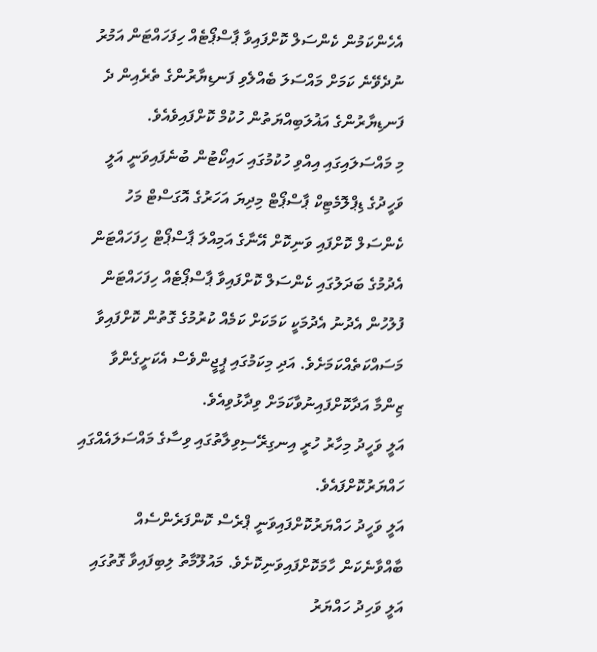އެހެންކަމުން ކެންސަލް ކޮށްފައިވާ ޕާސްޕޯޓެއް ހިފަހައްޓަން އަމުރު ނުދެވޭނެ ކަމަށް މައްސަލަ ބެއްލެވި ފަނޑިޔާރުންގެ ތެރެއިން ދެ ފަނޑިޔާރުންގެ އަޣުލަބިއްޔަތުން ހުކުމް ކޮށްފައިވެއެވެ.
މި މައްސަލައިގައި އިއްވި ހުކުމުގައި ހައިކޯޓުން ބުނެފައިވަނީ އަލީ ވަހީދުގެ ޑިޕްލޮމެޓިކް ޕާސްޕޯޓް މިދިޔަ އަހަރުގެ އޮގަސްޓް މަހު ކެންސަލް ކޮށްފައި ވަނިކޮށް އޭނާގެ އަމިއްލަ ޕާސްޕޯޓް ހިފަހައްޓަން އެދުމުގެ ބަދަލުގައި ކެންސަލް ކޮށްފައިވާ ޕާސްޕޯޓެއް ހިފަހައްޓަން ފުލުހުން އެދުނު އެދުމަކީ ކަމަކަށް ކަމެއް ކުރުމުގެ ގޮތުން ކޮށްފައިވާ މަސައްކަތެއްކަމަށެވެ. އަދި މިކަމުގައި ޕީޖީންވެސް އެކަށީގެންވާ ޒިންމާ އަދާކޮށްފައިނުވާކަމަށް ވިދާޅުވިއެވެ.
އަލީ ވަހީދު މިހާރު ހުރީ އިނގިރޭސިވިލާތުގައި ވިސާގެ މައްސަލައެއްގައި ހައްޔަރުކޮށްފައެވެ.
އަލީ ވަހީދު ހައްޔަރުކޮށްފައިވަނީ ޕްރެސް ކޮންފަރެންސެއް ބާއްވާނެކަން ހާމަކޮށްފައިވަނިކޮށެވެ. މައުލޫމާތު ލިބިފައިވާ ގޮތުގައި އަލީ ވަހިދު ހައްޔަރު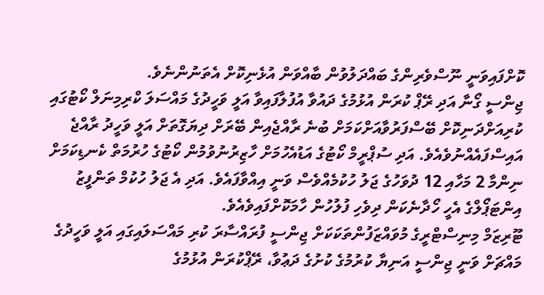ކޮށްފައިވަނީ ނޫސްވެރިންގެ ބައްދަލުވުން ބާއްވަން އުޅެނިކޮށް އެތަނުންނެވެ.
ޖިންސީ ގޯނާ އަދި ރޭޕް ކުރަން އުޅުމުގެ ދައުވާ އުފުލާފައިވާ އަލީ ވަހީދުގެ މައްސަލަ ކްރިމިނަލް ކޯޓުގައި ކުރިއަށްދަނިކޮށް ބޭސްފަރުވާއަށްކަމަށް ބުނެ ރާއްޖެއިން ބޭރަށް ދިޔަގޮތަށް އަލީ ވަހީދު ރާއްޖެ އައިސްފައެއްނުވެއެވެ. އަދި ސުޕްރީމް ކޯޓުގެ އަޑުއެހުމަށް ހާޒިރުނުވުމުން ކޯޓުގެ ހުރުމަތް ކެނޑިކަމަށް ނިންމާ 2 މަހާއި 12 ދުވަހުގެ ޖަލު ހުކުމެއްވެސް ވަނީ އިއްވާފައެވެ. އަދި އެ ޖަލު ހުކުމް ތަންފީޒު އިންޓަޕޯލްގެ އެހީ ހޯދާނެކަން ދިވެހި ފުލުހުން ހާމަކޮށްފައިވެއެވެ.
ޓޫރިޒަމް މިނިސްޓްރީގެ މުވައްޒަފުންތަކަކަށް ޖިންސީ ފުރައްސާރަ ކުރި މައްސަލައިގައި އަލީ ވަހީދުގެ މައްޗަށް ވަނީ ޖިންސީ އަނިޔާ ކުރުމުގެ ކުށުގެ ދަޢުވާ، ރޭޕްކުރަން އުޅުމުގެ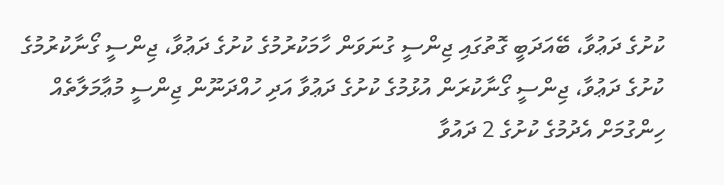ކުށުގެ ދަޢުވާ، ބޭއަދަބީ ގޮތުގައި ޖިންސީ ގުނަވަން ހާމަކުރުމުގެ ކުށުގެ ދަޢުވާ، ޖިންސީ ގޯނާކުރުމުގެ ކުށުގެ ދަޢުވާ، ޖިންސީ ގޯނާކުރަން އުޅުމުގެ ކުށުގެ ދަޢުވާ އަދި ހުއްދަނޫން ޖިންސީ މުޢާމަލާތެއް ހިންގުމަށް އެދުމުގެ ކުށުގެ 2 ދައުވާ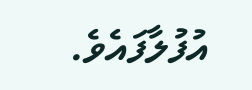އުފުލާފައެވެ.